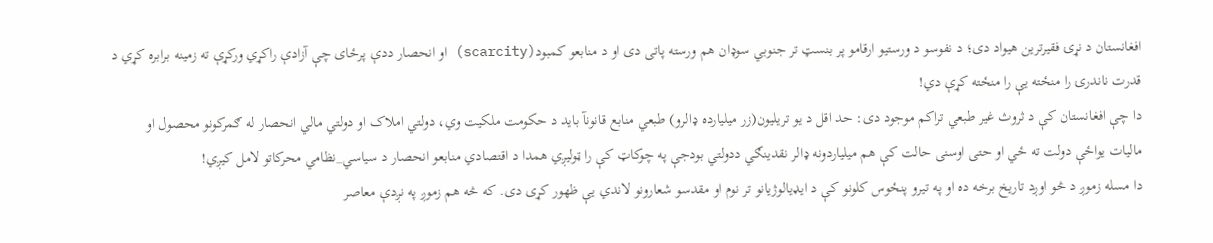افغانستان د نړۍ فقیرترین هیواد دی؛ د نفوسو د ورستیو ارقامو پر بنسټ تر جنوبي سوډان هم ورسته پاتی دی او د منابعو کمبود(scarcity) او انحصار ددې پرځای چې آزادې راکړي ورکړې ته زمینه برابره کړي د قدرت ناندرۍ را منځته یې را منځته کړې دي!
دا چې افغانستان کې د ثروث غیر طبعي تراکم موجود دی: حد اقل د یو تریلیون(زر میلیارده ډالرو) طبعي منابع قانونآ باید د حکومت ملکیت وي، دولتي املاک او دولتي مالي انحصار له ګمرکونو محصول او مالیات یواځې دولت ته ځي او حتی اوسنی حالت کې هم میلیاردونه ډالر نقدینګي ددولتي بودجې په چوکاټ کې را ټولیږي همدا د اقتصادي منابعو انحصار د سیاسي_نظامي محرکاتو لامل کیږي!
دا مسله زموږ د څو اوږد تاریخ برخه ده او په تیرو پنځوس کلونو کې د ایډیالوژیانو تر نوم او مقدسو شعارونو لاندي یې ظهور کړی دی. که څه هم زموږ په نږدې معاصر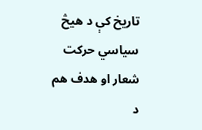تاریخ کې د هیڅ سیاسي حرکت شعار او هدف هم د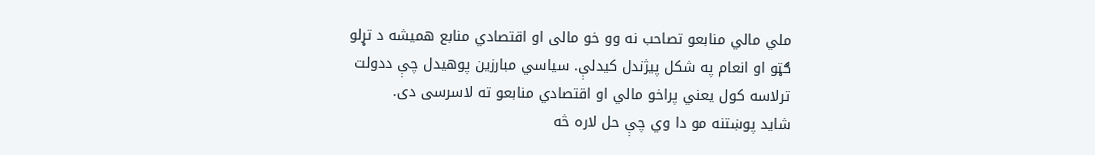ملي مالي منابعو تصاحب نه وو خو مالی او اقتصادي منابع همیشه د تړلو ګټو او انعام په شکل پیژندل کیدلې. سیاسي مبارزین پوهیدل چې ددولت ترلاسه کول یعني پراخو مالي او اقتصادي منابعو ته لاسرسی دی.
شاید پوښتنه مو دا وي چې حل لاره څه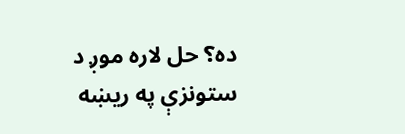ده؟ حل لاره موږ د ستونزې په ریښه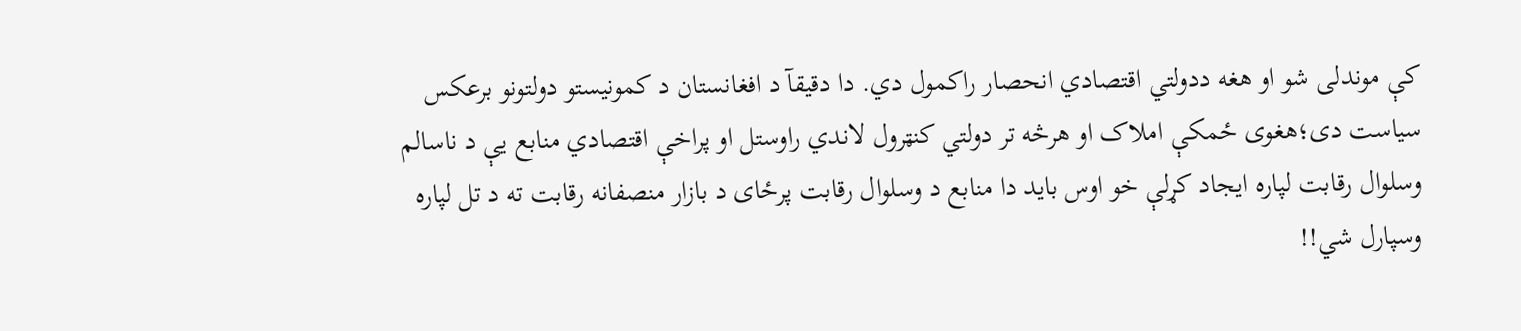کې موندلی شو او هغه ددولتي اقتصادي انحصار راکمول دي. دا دقیقآ د افغانستان د کمونیستو دولتونو برعکس سیاست دی؛هغوی ځمکې املاک او هرڅه تر دولتي کنټرول لاندي راوستل او پراخې اقتصادي منابع یې د ناسالم وسلوال رقابت لپاره ایجاد کړلې خو اوس باید دا منابع د وسلوال رقابت پرځای د بازار منصفانه رقابت ته د تل لپاره وسپارل شي!!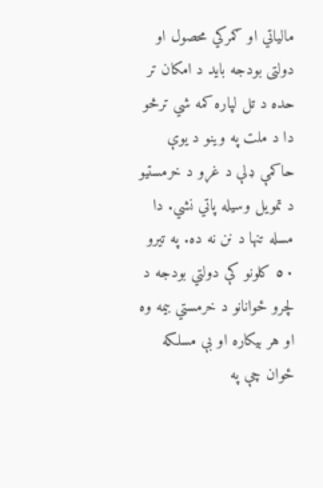مالیاتي او ګمرکي محصول او دولتی بودجه باید د امکان تر حده د تل لپاره کمه شي ترڅو دا د ملت په وینو د یوې حاکمې ډلې د غړو د خرمستیو د تمویل وسیله پاتي نشي. دا مسله تنها د نن نه ده. په تیرو ٥٠ کلونو کې دولتي بودجه د لچرو ځوانانو د خرمستي بیمه وه او هر بیکاره او بې مسلکه ځوان چې په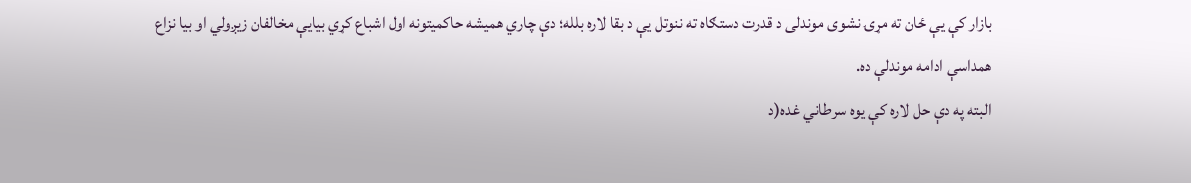بازار کې یې ځان ته مړۍ نشوی موندلی د قدرت دستګاه ته ننوتل یې د بقا لاره بلله؛ دې چاري همیشه حاکمیتونه اول اشباع کړي بیایې مخالفان زیږولي او بیا نزاع همداسې ادامه موندلې ده.
البته په دې حل لاره کې یوه سرطاني غده(د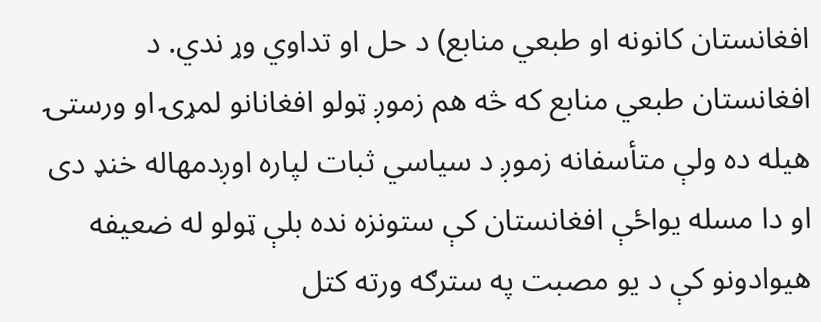افغانستان کانونه او طبعي منابع) د حل او تداوي وړ ندي. د افغانستان طبعي منابع که څه هم زموږ ټولو افغانانو لمړۍ او ورستۍ هیله ده ولې متأسفانه زموږ د سیاسي ثبات لپاره اوږدمهاله خنډ دی او دا مسله یواځې افغانستان کې ستونزه نده بلې ټولو له ضعیفه هیوادونو کې د یو مصبت په سترګه ورته کتل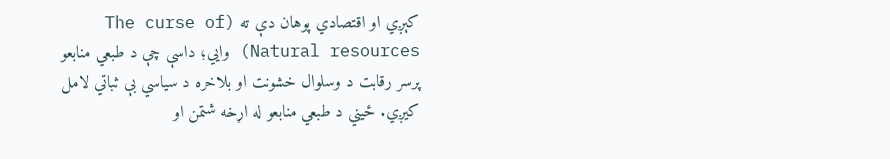کېږي او اقتصادي پوهان دې ته (The curse of Natural resources) وایي؛ داسې چې د طبعي منابعو پرسر رقابت د وسلوال خشونت او بلاخره د سیاسي بې ثباتي لامل کیږي. ځیني د طبعي منابعو له اړخه شتمن او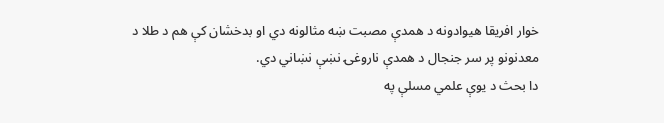خوار افریقا هیوادونه د همدې مصبت ښه مثالونه دي او بدخشان کې هم د طلا د معدنونو پر سر جنجال د همدې ناروغۍ نښې نښاني دي.
دا بحث د یوې علمي مسلې په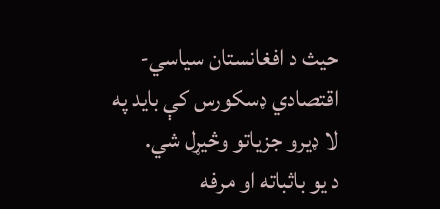حیث د افغانستان سیاسي-اقتصادي ډسکورس کې باید په لا ډیرو جزیاتو وڅیړل شي.
د یو باثباته او مرفه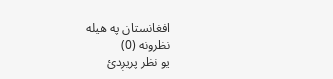افغانستان په هیله
نظرونه (0)
یو نظر پریږدئ